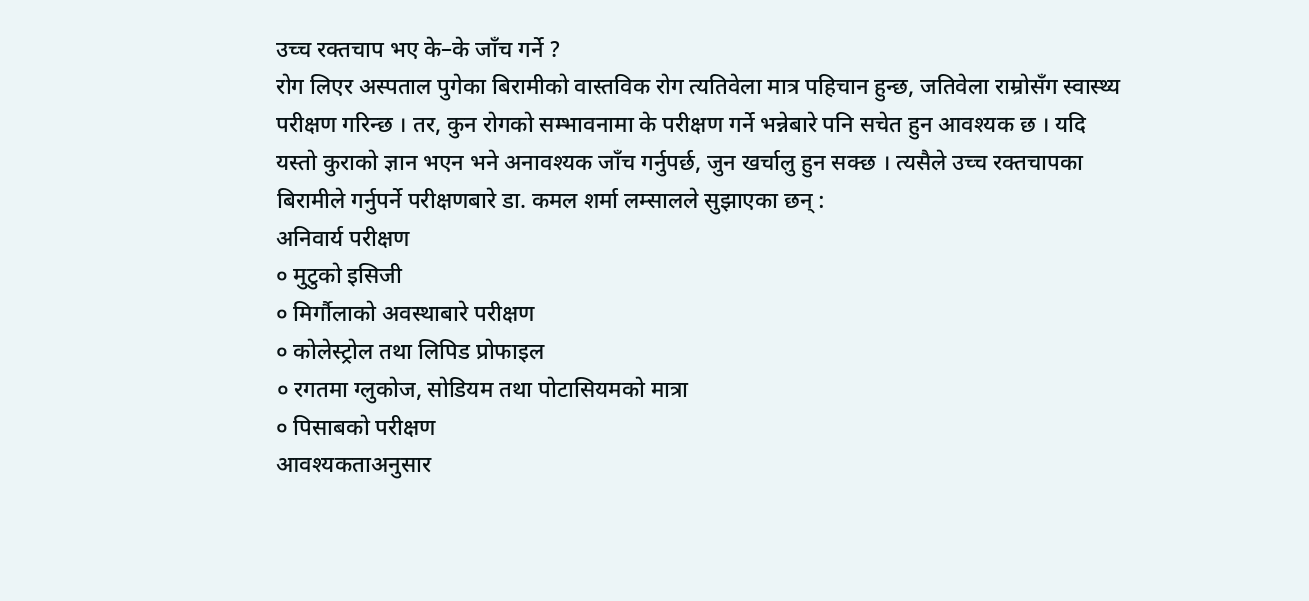उच्च रक्तचाप भए के–के जाँच गर्ने ?
रोग लिएर अस्पताल पुगेका बिरामीको वास्तविक रोग त्यतिवेला मात्र पहिचान हुन्छ, जतिवेला राम्रोसँग स्वास्थ्य परीक्षण गरिन्छ । तर, कुन रोगको सम्भावनामा के परीक्षण गर्ने भन्नेबारे पनि सचेत हुन आवश्यक छ । यदि यस्तो कुराको ज्ञान भएन भने अनावश्यक जाँच गर्नुपर्छ, जुन खर्चालु हुन सक्छ । त्यसैले उच्च रक्तचापका बिरामीले गर्नुपर्ने परीक्षणबारे डा. कमल शर्मा लम्सालले सुझाएका छन् :
अनिवार्य परीक्षण
० मुटुको इसिजी
० मिर्गौलाको अवस्थाबारे परीक्षण
० कोलेस्ट्रोल तथा लिपिड प्रोफाइल
० रगतमा ग्लुकोज, सोडियम तथा पोटासियमको मात्रा
० पिसाबको परीक्षण
आवश्यकताअनुसार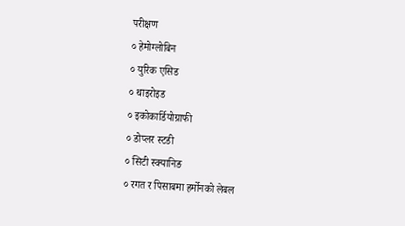परीक्षण
० हेमोग्लोबिन
० युरिक एसिड
० थाइरोइड
० इकोकार्डियोग्राफी
० डोप्लर स्टडी
० सिटी स्क्यानिङ
० रगत र पिसाबमा हर्मोनको लेबल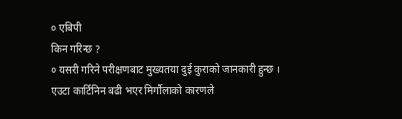० एबिपी
किन गरिन्छ ?
० यसरी गरिने परीक्षणबाट मुख्यतया दुई कुराको जानकारी हुन्छ । एउटा कार्टिनिन बढी भएर मिर्गौलाको कारणले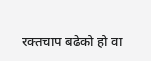रक्तचाप बढेको हो वा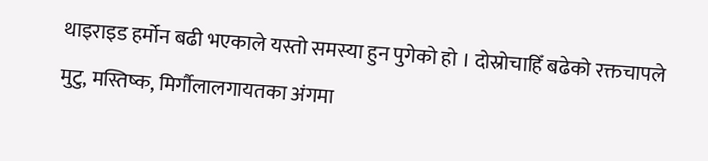थाइराइड हर्मोन बढी भएकाले यस्तो समस्या हुन पुगेको हो । दोस्रोचाहिँ बढेको रक्तचापले मुटु, मस्तिष्क, मिर्गौलालगायतका अंगमा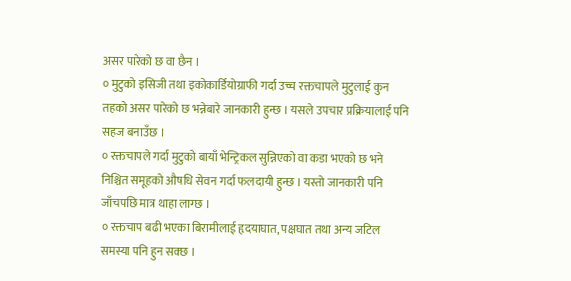असर पारेको छ वा छैन ।
० मुटुको इसिजी तथा इकोकार्डियोग्राफी गर्दा उच्च रक्तचापले मुटुलाई कुन तहको असर पारेको छ भन्नेबारे जानकारी हुन्छ । यसले उपचार प्रक्रियालाई पनि सहज बनाउँछ ।
० रक्तचापले गर्दा मुटुको बायाँ भेन्ट्रिकल सुन्निएको वा कडा भएको छ भने निश्चित समूहको औषधि सेवन गर्दा फलदायी हुन्छ । यस्तो जानकारी पनि जाँचपछि मात्र थाहा लाग्छ ।
० रक्तचाप बढी भएका बिरामीलाई हृदयाघात, पक्षघात तथा अन्य जटिल समस्या पनि हुन सक्छ ।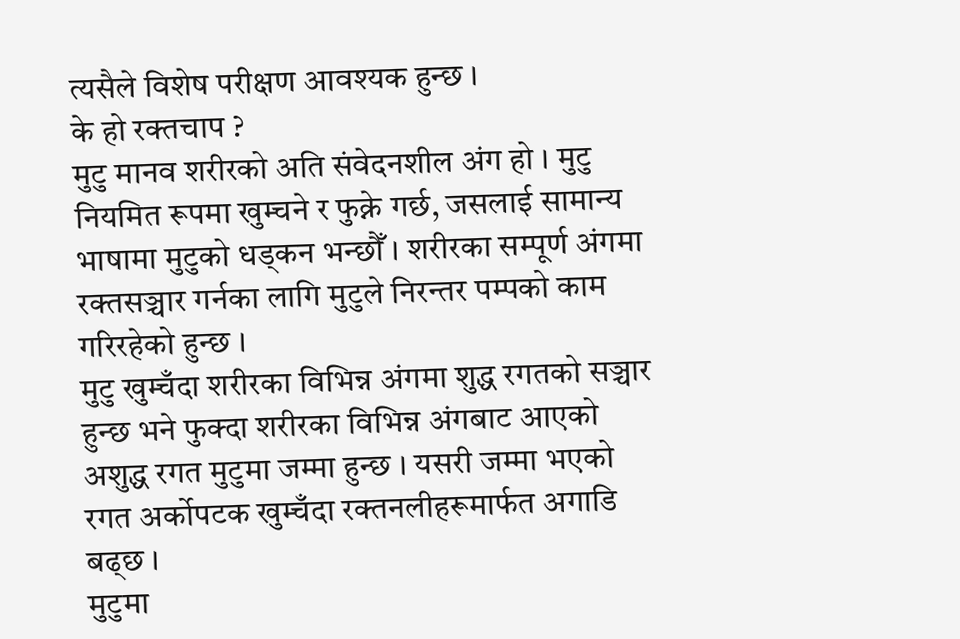त्यसैले विशेष परीक्षण आवश्यक हुन्छ ।
के हो रक्तचाप ?
मुटु मानव शरीरको अति संवेदनशील अंग हो । मुटु नियमित रूपमा खुम्चने र फुक्ने गर्छ, जसलाई सामान्य भाषामा मुटुको धड्कन भन्छौँ । शरीरका सम्पूर्ण अंगमा रक्तसञ्चार गर्नका लागि मुटुले निरन्तर पम्पको काम गरिरहेको हुन्छ ।
मुटु खुम्चँदा शरीरका विभिन्न अंगमा शुद्ध रगतको सञ्चार हुन्छ भने फुक्दा शरीरका विभिन्न अंगबाट आएको अशुद्ध रगत मुटुमा जम्मा हुन्छ । यसरी जम्मा भएको रगत अर्कोपटक खुम्चँदा रक्तनलीहरूमार्फत अगाडि बढ्छ ।
मुटुमा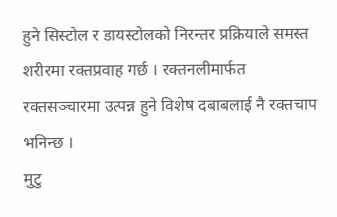हुने सिस्टोल र डायस्टोलको निरन्तर प्रक्रियाले समस्त शरीरमा रक्तप्रवाह गर्छ । रक्तनलीमार्फत रक्तसञ्चारमा उत्पन्न हुने विशेष दबाबलाई नै रक्तचाप भनिन्छ ।
मुटु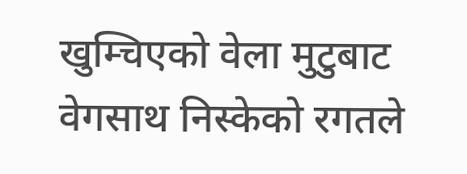खुम्चिएको वेला मुटुबाट वेगसाथ निस्केको रगतले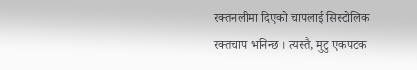रक्तनलीमा दिएको चापलाई सिस्टोलिक रक्तचाप भनिन्छ । त्यस्तै, मुटु एकपटक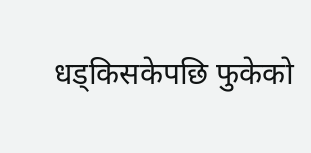धड्किसकेपछि फुकेको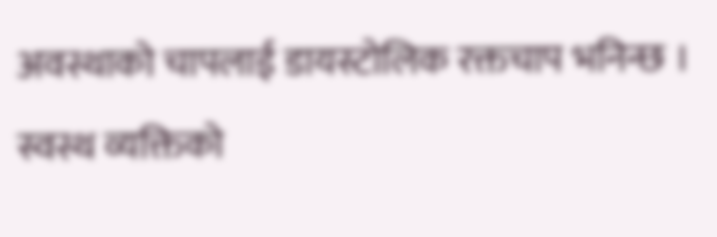अवस्थाको चापलाई डायस्टोलिक रक्तचाप भनिन्छ । स्वस्थ व्यक्तिको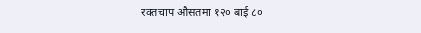रक्तचाप औसतमा १२० बाई ८०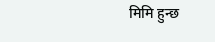मिमि हुन्छ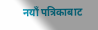नयाँ पत्रिकाबाट